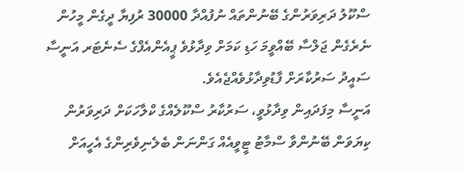ސްކޫލު ދަރިވަރުންގެ ބޭނުންތައް ނުފުއްދާ 30000 ރުފިޔާ ދީގެން މީހުން ނެރެގެން ޖަލްސާ ބޭއްވީމަ ހަޑި ކަމަށް ވިދާޅުވެ ޕީއެންއެފްގެ ސެނެޓަރ އަނީސާ ސައީދު ސަރުކާރަށް ފާޑުވިދާޅުވެއްޖެއެވެ.
އަނީސާ މިފަދައިން ވިދާޅުވީ، ސަރުކާރު ސްކޫލެއްގެ ކްލާހަކަށް ދަރިވަރުން ކިޔަވަން ބޭނުންވާ ސްމާޓު ޓީވީއެއް ގަންނަން ބެލެނިވެރިންގެ އެހީއަށް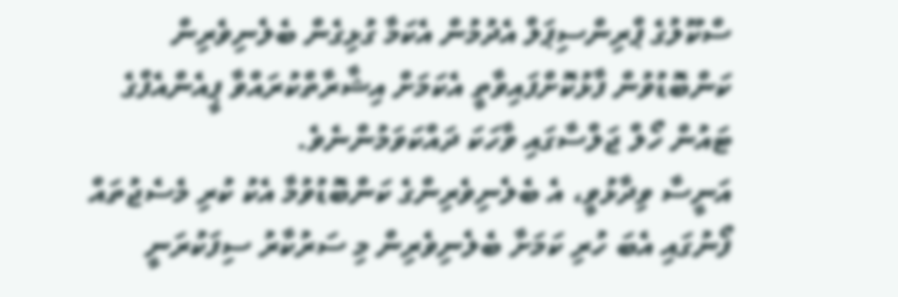ސްކޫލުގެ ޕްރިންސިޕަލް އެދުމުން އެކަމާ ގުޅިގެން ބެލެނިވެރިން ކަންބޮޑުވުން ފާޅުކޮށްފައިވާތީ އެކަމަށް އިޝާރާތްކުރައްވާ ޕީއެންއެފްގެ ޓައުން ހޯލް ޖަލްސާގައި ވާހަކަ ދައްކަވަމުންނެވެ.
އަނީސާ ވިދާޅުވީ، އެ ބެލެނިވެރިންގެ ކަންބޮޑުވުމާ އެކު ކުރި މެސެޖުތައް ފޯނުގައި އެބަ ހުރި ކަމަށާ ބެލެނިވެރިން މި ސަރުކާރު ސިފަކުރަނީ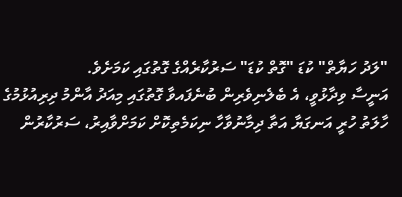"ލަދު ހަޔާތް" ކުޑަ "ގޮތް ކުޑަ" ސަރުކާރެއްގެ ގޮތުގައި ކަމަށެވެ.
އަނީސާ ވިދާޅުވީ، އެ ބެލެނިވެރިން ބުނެފައވާ ގޮތުގައި މިއަދު އާންމު ދިރިއުޅުމުގެ ހާލަތު ހުރީ އަނގަޔާ އަތާ ދިމާނުވާހާ ނިކަމެތިކޮށް ކަމަށްވާއިރު، ސަރުކާރުން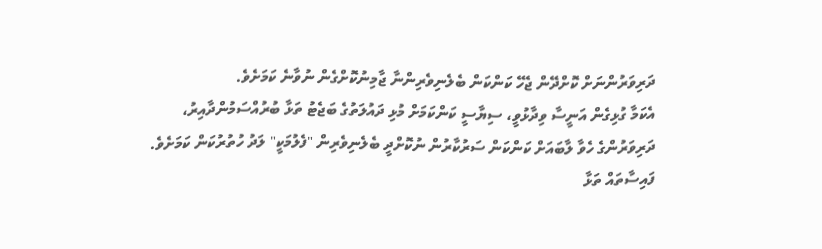ދަރިވަރުންނަށް ކޮށްދޭން ޖެހޭ ކަންކަން ބެލެނިވެރިންނާ ޖާމިނުކޮށްގެން ނުވާނެ ކަމަށެވެ.
އެކަމާ ގުޅިގެން އަނީސާ ވިދާޅުވީ، ސިޔާސީ ކަންކަމަށް މުޅި ދައުލަތުގެ ބަޖެޓު ތަޅާ ބުރުއްސަމުންދާއިރު، ދަރިވަރުންގެ ހެވާ ލާބައަށް ކަންކަން ސަރުކާރުން ނުކޮށްދީ ބެލެނިވެރިން "ފެލުމަކީ" ލަދު ހުތުރުކަން ކަމަށެވެ.
ފައިސާތައް ތަޅާ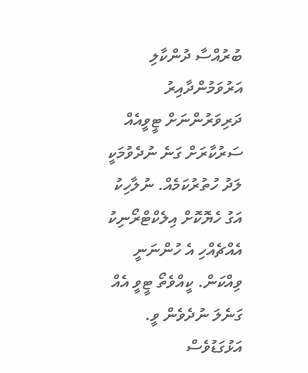ބުރުއްސާ ދުންކާލި އަރުވަމުންދާއިރު ދަރިވަރުންނަށް ޓީވީއެއް ސަރުކާރަށް ގަނެ ނުދެވުމަކީ ލަދު ހުތުރުކަމެއް. ނުލާހިކު އަގު ހެޔޮކޮށް އިލެކްޓްރޯނިކު އެއްޗެއްހި އެ ހުންނަނީ ވިއްކަން. ކީއްވެތޯ ޓީވީ އެއް ގަނެލަ ނުދެވެން ވީ. އަޅުގަޑުވެސް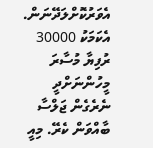އެވަރުކޮށްލަދޭނަން. އެކަމަކު 30000 ރުފިޔާ މުސާރަ މީހުންނަށްދީ ނެރެގެން ޖަލްސާ ބާއްވަން ކެރޭ. މިއީ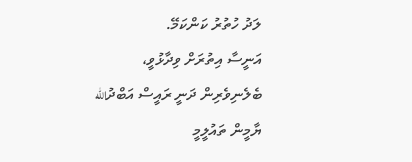ލަދު ހުތުރު ކަންކަމޭ.
އަނީސާ އިތުރަށް ވިދާޅުވީ، ބެލެނިވެރިން ދަނީ ރައީސް އަބްދުالله ޔާމީން ތައުލީމީ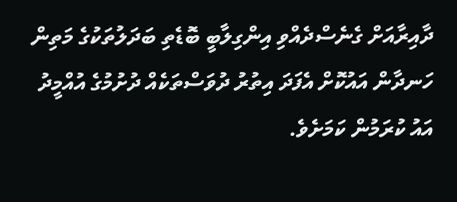ދާއިރާއަށް ގެނެސްދެއްވި އިންގިލާބީ ބޮޑެތި ބަދަލުތަކުގެ މަތިން ހަނދާން އައުކޮށް އެފަދަ އިތުރު ދުވަސްތަކެއް ދުށުމުގެ އުއްމީދު އައު ކުރަމުން ކަމަށެވެ.